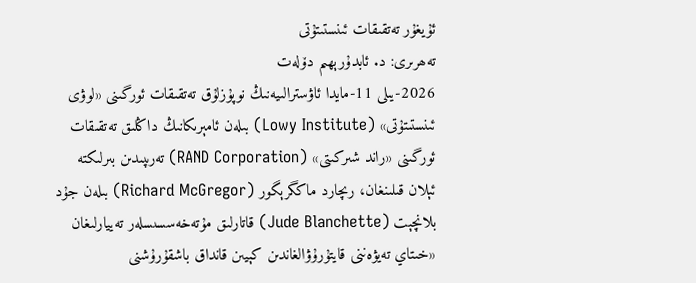ئۇيغۇر تەتقىقات ئىنستىتۇتى
تەھرىرى: د. ئابدۇرېھىم دۆلەت
2026-يىلى 11-مايدا ئاۋسترالىيەنىڭ نوپۇزلۇق تەتقىقات ئورگىنى «لوۋى ئىنستىتۇتى» (Lowy Institute) بىلەن ئامېرىكانىڭ داڭلىق تەتقىقات ئورگىنى «راند شىركىتى» (RAND Corporation) تەرىپىدىن بىرلىكتە ئېلان قىلىنغان، رىچارد ماكگرېگور (Richard McGregor) بىلەن جۇد بلانچېت (Jude Blanchette) قاتارلىق مۇتەخەسسىسلەر تەييارلىغان «خىتاي تەيۋەننى قايتۇرۇۋالغاندىن كېيىن قانداق باشقۇرۇشنى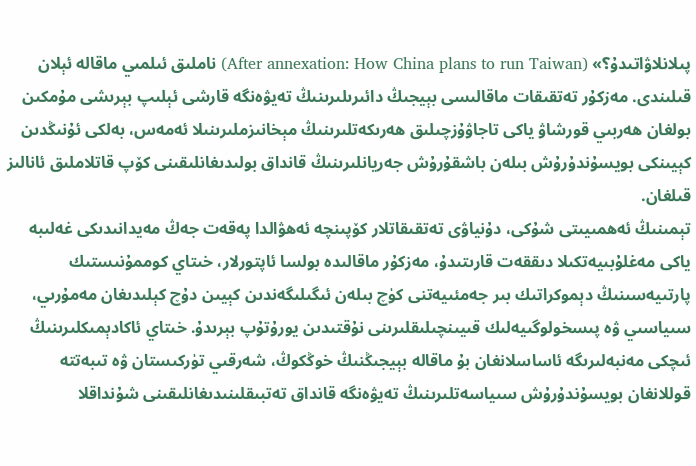پىلانلاۋاتىدۇ؟» (After annexation: How China plans to run Taiwan) ناملىق ئىلمىي ماقالە ئېلان قىلىندى. مەزكۇر تەتقىقات ماقالىسى بېيجىڭ دائىرىلىرىنىڭ تەيۋەنگە قارشى ئېلىپ بېرىشى مۇمكىن بولغان ھەربىي قورشاۋ ياكى تاجاۋۇزچىلىق ھەرىكەتلىرىنىڭ مېخانىزملىرىنىلا ئەمەس، بەلكى ئۇنىڭدىن كېيىنكى بويسۇندۇرۇش بىلەن باشقۇرۇش جەريانلىرىنىڭ قانداق بولىدىغانلىقىنى كۆپ قاتلاملىق ئانالىز قىلغان.
تېمىنىڭ ئەھمىيىتى شۇكى، دۇنياۋى تەتقىقاتلار كۆپىنچە ئەھۋالدا پەقەت جەڭ مەيدانىدىكى غەلىبە ياكى مەغلۇبىيەتكىلا دىققەت قارىتىدۇ، مەزكۇر ماقالىدە بولسا ئاپتورلار، خىتاي كوممۇنىستىك پارتىيەسىنىڭ دېموكراتىك بىر جەمئىيەتنى كۈچ بىلەن ئىگىلىگەندىن كېيىن دۇچ كېلىدىغان مەمۇرىي، سىياسىي ۋە پىسخولوگىيەلىك قىيىنچىلىقلىرىنى نۇقتىدىن يورۇتۇپ بېرىدۇ. خىتاي ئاكادېمىكلىرىنىڭ ئىچكى مەنبەلىرىگە ئاساسلانغان بۇ ماقالە بېيجىڭنىڭ خوڭكوڭ، شەرقىي تۈركىستان ۋە تىبەتتە قوللانغان بويسۇندۇرۇش سىياسەتلىرىنىڭ تەيۋەنگە قانداق تەتبىقلىنىدىغانلىقىنى شۇنداقلا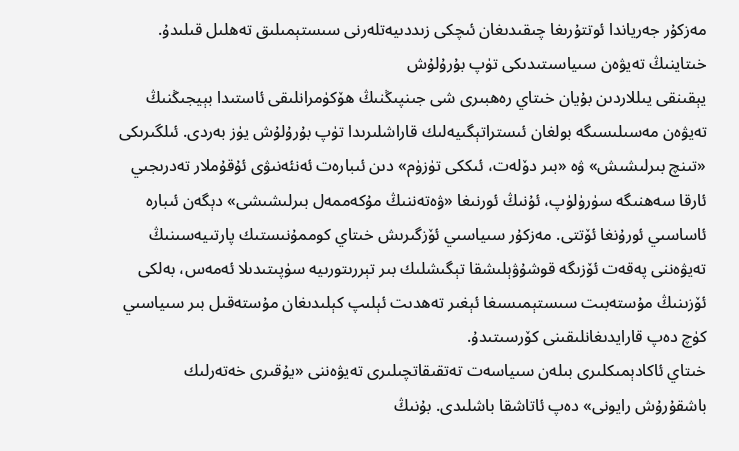مەزكۇر جەرياندا ئوتتۇرىغا چىقىدىغان ئىچكى زىددىيەتلەرنى سىستېمىلىق تەھلىل قىلىدۇ.
خىتاينىڭ تەيۋەن سىياسىتىدىكى تۈپ بۇرۇلۇش
يېقىنقى يىللاردىن بۇيان خىتاي رەھبىرى شى جىنپىڭنىڭ ھۆكۈمرانلىقى ئاستىدا بېيجىڭنىڭ تەيۋەن مەسىلىسىگە بولغان ئىستراتېگىيەلىك قاراشلىرىدا تۈپ بۇرۇلۇش يۈز بەردى. ئىلگىرىكى «تىنچ بىرلىشىش» ۋە «بىر دۆلەت، ئىككى تۈزۈم» دىن ئىبارەت ئەنئەنىۋى ئۇقۇملار تەدرىجىي ئارقا سەھنىگە سۈرۈلۈپ، ئۇنىڭ ئورنىغا «ۋەتەننىڭ مۇكەممەل بىرلىشىشى» دېگەن ئىبارە ئاساسىي ئورۇنغا ئۆتتى. مەزكۇر سىياسىي ئۆزگىرىش خىتاي كوممۇنىستىك پارتىيەسىنىڭ تەيۋەننى پەقەت ئۆزىگە قوشۇۋېلىشقا تېگىشلىك بىر تېررىتورىيە سۈپىتىدىلا ئەمەس، بەلكى ئۆزىنىڭ مۇستەبىت سىستېمىسىغا ئېغىر تەھدىت ئېلىپ كېلىدىغان مۇستەقىل بىر سىياسىي كۈچ دەپ قارايدىغانلىقىنى كۆرسىتىدۇ.
خىتاي ئاكادېمىكلىرى بىلەن سىياسەت تەتقىقاتچىلىرى تەيۋەننى «يۇقىرى خەتەرلىك باشقۇرۇش رايونى» دەپ ئاتاشقا باشلىدى. بۇنىڭ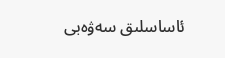ئاساسلىق سەۋەبى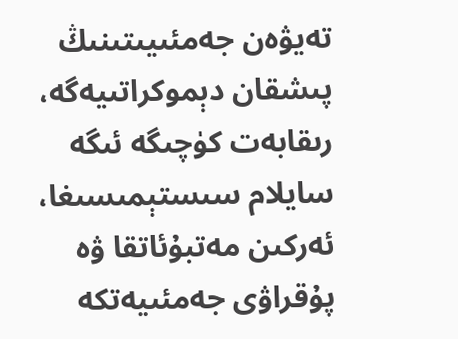تەيۋەن جەمئىيىتىنىڭ پىشقان دېموكراتىيەگە، رىقابەت كۈچىگە ئىگە سايلام سىستېمىسىغا، ئەركىن مەتبۇئاتقا ۋە پۇقراۋى جەمئىيەتكە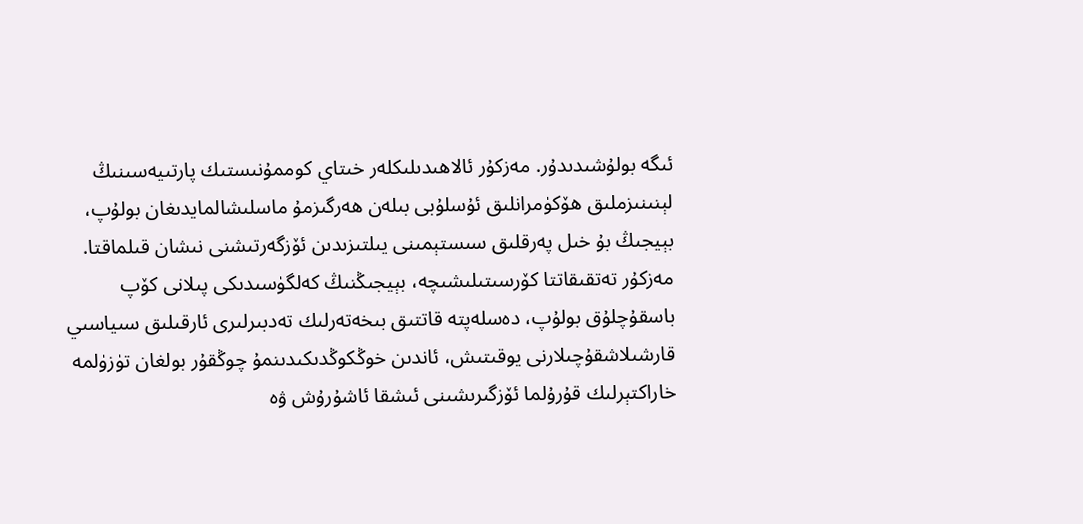ئىگە بولۇشىدىدۇر. مەزكۇر ئالاھىدىلىكلەر خىتاي كوممۇنىستىك پارتىيەسىنىڭ لېنىنىزملىق ھۆكۈمرانلىق ئۇسلۇبى بىلەن ھەرگىزمۇ ماسلىشالمايدىغان بولۇپ، بېيجىڭ بۇ خىل پەرقلىق سىستېمىنى يىلتىزىدىن ئۆزگەرتىشنى نىشان قىلماقتا.
مەزكۇر تەتقىقاتتا كۆرسىتىلىشىچە، بېيجىڭنىڭ كەلگۈسىدىكى پىلانى كۆپ باسقۇچلۇق بولۇپ، دەسلەپتە قاتتىق بىخەتەرلىك تەدبىرلىرى ئارقىلىق سىياسىي قارشىلاشقۇچىلارنى يوقىتىش، ئاندىن خوڭكوڭدىكىدىنمۇ چوڭقۇر بولغان تۈزۈلمە خاراكتېرلىك قۇرۇلما ئۆزگىرىشىنى ئىشقا ئاشۇرۇش ۋە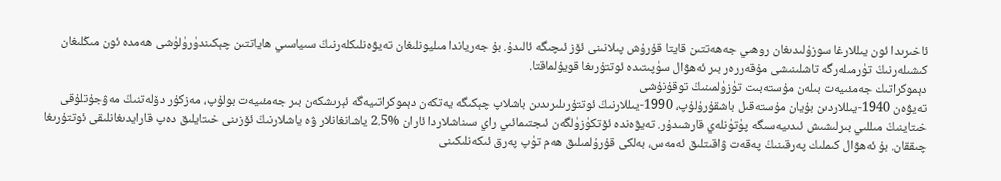ئاخىرىدا ئون يىللارغا سوزۇلىدىغان روھىي جەھەتتىن قايتا قۇرۇش پىلانىنى ئۆز ئىچىگە ئالىدۇ. بۇ جەرياندا مىليونلىغان تەيۋەنلىكلەرنىڭ سىياسىي ھاياتتىن چېكىندۈرۈلۈشى ھەمدە ئون مىڭلىغان كىشىلەرنىڭ تۈرمىلەرگە تاشلىنىشى مۇقەررەر بىر ئەھۋال سۈپىتىدە ئوتتۇرىغا قويۇلماقتا.
دېموكراتىك جەمئىيەت بىلەن مۇستەبىت تۈزۈلمىنىڭ توقۇنۇشى
تەيۋەن 1940-يىللاردىن بۇيان مۇستەقىل باشقۇرۇلۇپ، 1990-يىللارنىڭ ئوتتۇرىلىرىدىن باشلاپ چېكىگە يەتكەن دېموكراتىيەگە ئېرىشكەن بىر جەمئىيەت بولۇپ، مەزكۇر دۆلەتنىڭ مەۋجۇتلۇقى خىتاينىڭ مىللىي بىرلىشىش ئىدىيەسىگە پۈتۈنلەي قارشىدۇر. تەيۋەندە ئۆتكۈزۈلگەن ئىجتىمائىي راي سىناشلاردا ئاران %2.5 ياشانغانلار ۋە ياشلارنىڭ ئۆزىنى خىتايلىق دەپ قارايدىغانلىقى ئوتتۇرىغا چىققان. بۇ ئەھۋال كىملىك پەرقىنىڭ پەقەت ۋاقىتلىق ئەمەس، بەلكى قۇرۇلمىلىق ھەم تۈپ پەرق ئىكەنلىكىنى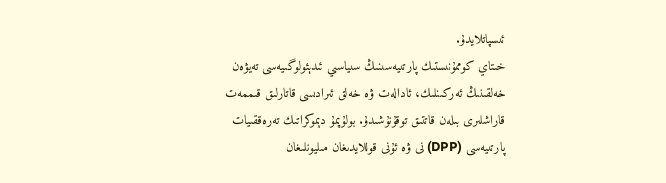ئىسپاتلايدۇ.
خىتاي كوممۇنىستىك پارتىيەسىنىڭ سىياسىي ئىدېئولوگىيەسى تەيۋەن خەلقىنىڭ ئەركىنلىك، ئادالەت ۋە خەلق ئىرادىسى قاتارلىق قىممەت قاراشلىرى بىلەن قاتتىق توقۇنۇشىدۇ. بولۇپمۇ دېموكراتىك تەرەققىيات پارتىيەسى (DPP) نى ۋە ئۇنى قوللايدىغان مىليونلىغان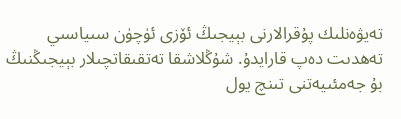تەيۋەنلىك پۇقرالارنى بېيجىڭ ئۆزى ئۈچۈن سىياسىي تەھدىت دەپ قارايدۇ. شۇڭلاشقا تەتقىقاتچىلار بېيجىڭنىڭ بۇ جەمئىيەتنى تىنچ يول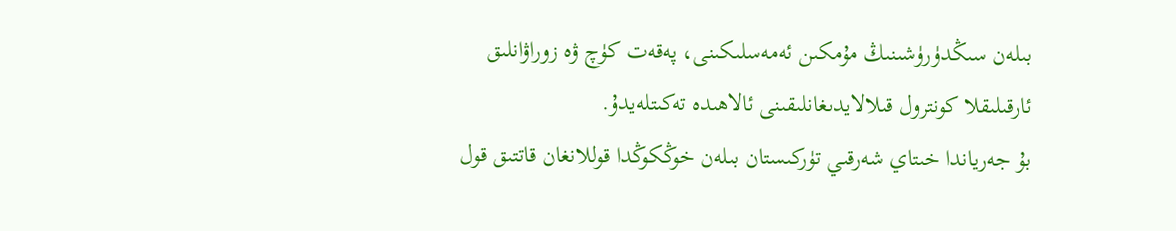بىلەن سىڭدۈرۈشىنىڭ مۇمكىن ئەمەسلىكىنى، پەقەت كۈچ ۋە زوراۋانلىق ئارقىلىقلا كونترول قىلالايدىغانلىقىنى ئالاھىدە تەكىتلەيدۇ.
بۇ جەرياندا خىتاي شەرقىي تۈركىستان بىلەن خوڭكوڭدا قوللانغان قاتتىق قول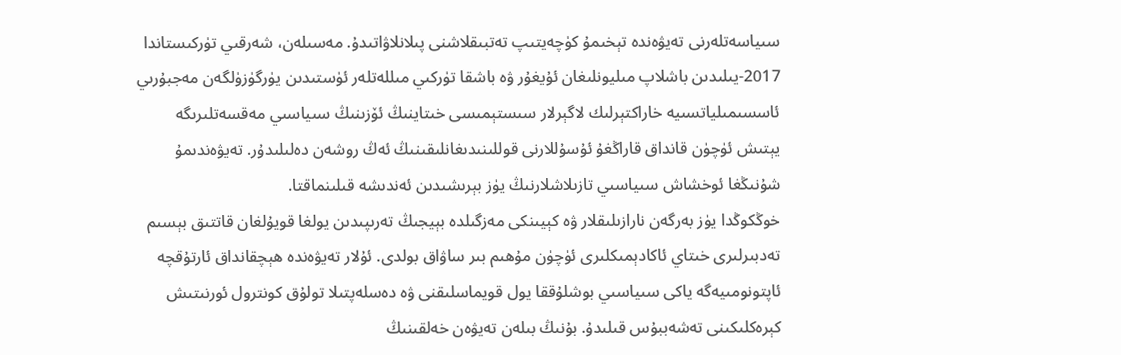سىياسەتلەرنى تەيۋەندە تېخىمۇ كۈچەيتىپ تەتبىقلاشنى پىلانلاۋاتىدۇ. مەسىلەن، شەرقىي تۈركىستاندا 2017-يىلىدىن باشلاپ مىليونلىغان ئۇيغۇر ۋە باشقا تۈركىي مىللەتلەر ئۈستىدىن يۈرگۈزۈلگەن مەجبۇرىي ئاسسىمىلياتسىيە خاراكتېرلىك لاگېرلار سىستېمىسى خىتاينىڭ ئۆزىنىڭ سىياسىي مەقسەتلىرىگە يېتىش ئۈچۈن قانداق قاراڭغۇ ئۇسۇللارنى قوللىنىدىغانلىقىنىڭ ئەڭ روشەن دەلىلىدۇر. تەيۋەندىمۇ شۇنىڭغا ئوخشاش سىياسىي تازىلاشلارنىڭ يۈز بېرىشىدىن ئەندىشە قىلىنماقتا.
خوڭكوڭدا يۈز بەرگەن نارازىلىقلار ۋە كېيىنكى مەزگىلدە بېيجىڭ تەرىپىدىن يولغا قويۇلغان قاتتىق بېسىم تەدبىرلىرى خىتاي ئاكادېمىكلىرى ئۈچۈن مۇھىم بىر ساۋاق بولدى. ئۇلار تەيۋەندە ھېچقانداق ئارتۇقچە ئاپتونومىيەگە ياكى سىياسىي بوشلۇققا يول قويماسلىقنى ۋە دەسلەپتىلا تولۇق كونترول ئورنىتىش كېرەكلىكىنى تەشەببۇس قىلىدۇ. بۇنىڭ بىلەن تەيۋەن خەلقىنىڭ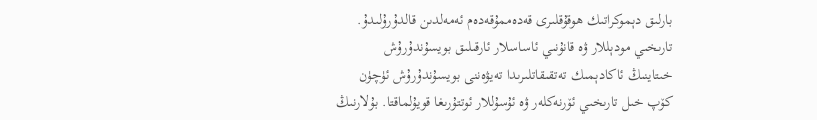بارلىق دېموكراتىك ھوقۇقلىرى قەدەممۇقەدەم ئەمەلدىن قالدۇرۇلىدۇ.
تارىخىي مودېللار ۋە قانۇنىي ئاساسلار ئارقىلىق بويسۇندۇرۇش
خىتاينىڭ ئاكادېمىك تەتقىقاتلىرىدا تەيۋەننى بويسۇندۇرۇش ئۈچۈن كۆپ خىل تارىخىي ئۆرنەكلەر ۋە ئۇسۇللار ئوتتۇرىغا قويۇلماقتا. بۇلارنىڭ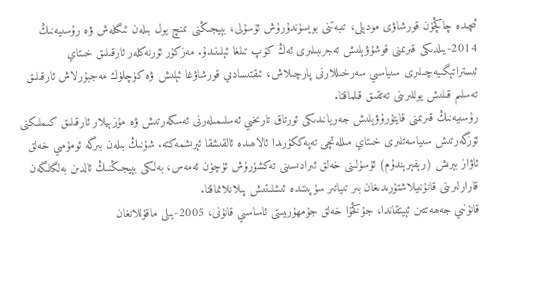ئىچىدە چاڭچۈن قورشاۋى مودېلى، تىبەتنى بويسۇندۇرۇش ئۇسۇلى، بېيجىڭنى تىنچ يول بىلەن ئىگىلەش ۋە رۇسىيەنىڭ 2014-يىلدىكى قىرىمنى قوشۇۋېلىش تەجرىبىلىرى ئەڭ كۆپ تىلغا ئېلىنىدۇ. مەزكۇر ئۆرنەكلەر ئارقىلىق خىتاي ئىستراتېگىيەچىلىرى سىياسىي سەرخىللارنى پارچىلاش، ئىقتىسادىي قورشاۋغا ئېلىش ۋە كۈچلۈك مەجبۇرلاش ئارقىلىق تەسلىم قىلىش يوللىرىنى تەتقىق قىلماقتا.
رۇسىيەنىڭ قىرىمنى قايتۇرۇۋېلىش جەريانىدىكى ئورتاق تارىخىي ئەسلىمىلەرنى ئەسكەرتىش ۋە مۇزېيلار ئارقىلىق كىملىكنى ئۆزگەرتىش سىياسەتلىرى خىتاي مىللەتچى تەپەككۇرىدا ئالاھىدە ئالقىشقا ئېرىشمەكتە. شۇنىڭ بىلەن بىرگە ئومۇمىي خەلق ئاۋاز بېرىش (رېفېرېندۇم) ئۇسۇلىنى خەلق ئىرادىسىنى تەكشۈرۈش ئۈچۈن ئەمەس، بەلكى بېيجىڭنىڭ ئالدىن بەلگىلىگەن قارارلىرىنى قانۇنىيلاشتۇرىدىغان بىر تىياتىر سۈپىتىدە ئىشلىتىش پىلانلانماقتا.
قانۇنىي جەھەتتىن ئېيتقاندا، جۇڭخۇا خەلق جۇمھۇرىيىتى ئاساسىي قانۇنى، 2005-يىلى ماقۇللانغان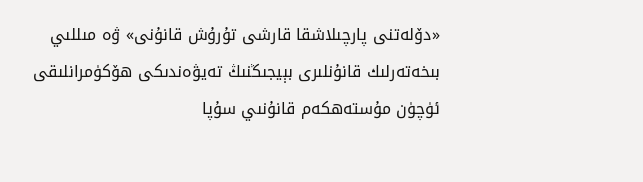«دۆلەتنى پارچىلاشقا قارشى تۇرۇش قانۇنى» ۋە مىللىي بىخەتەرلىك قانۇنلىرى بېيجىڭنىڭ تەيۋەندىكى ھۆكۈمرانلىقى ئۈچۈن مۇستەھكەم قانۇنىي سۇپا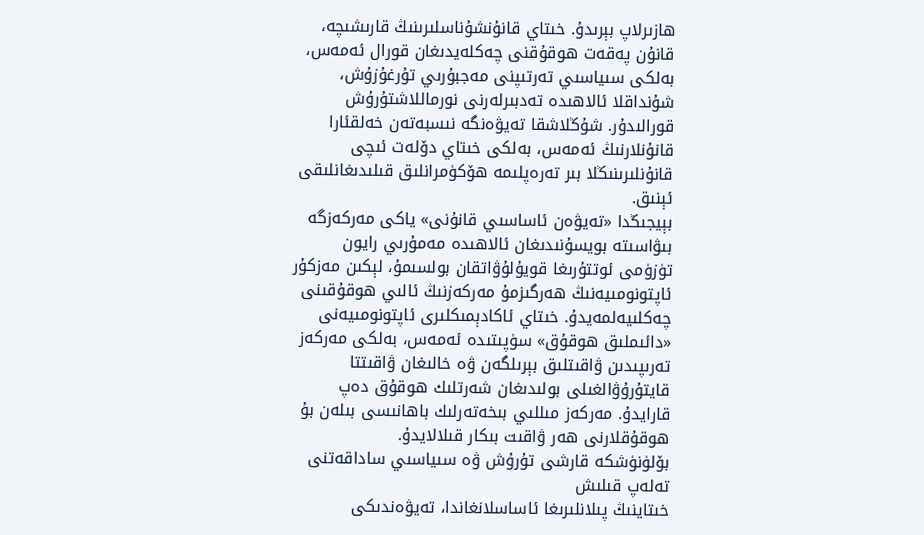ھازىرلاپ بېرىدۇ. خىتاي قانۇنشۇناسلىرىنىڭ قارىشىچە، قانۇن پەقەت ھوقۇقنى چەكلەيدىغان قورال ئەمەس، بەلكى سىياسىي تەرتىپنى مەجبۇرىي تۇرغۇزۇش، شۇنداقلا ئالاھىدە تەدبىرلەرنى نورماللاشتۇرۇش قورالىدۇر. شۇڭلاشقا تەيۋەنگە نىسبەتەن خەلقئارا قانۇنلارنىڭ ئەمەس، بەلكى خىتاي دۆلەت ئىچى قانۇنلىرىنىڭلا بىر تەرەپلىمە ھۆكۈمرانلىق قىلىدىغانلىقى ئېنىق.
بېيجىڭدا «تەيۋەن ئاساسىي قانۇنى» ياكى مەركەزگە بىۋاسىتە بويسۇنىدىغان ئالاھىدە مەمۇرىي رايون تۈزۈمى ئوتتۇرىغا قويۇلۇۋاتقان بولسىمۇ، لېكىن مەزكۇر ئاپتونومىيەنىڭ ھەرگىزمۇ مەركەزنىڭ ئالىي ھوقۇقىنى چەكلىيەلمەيدۇ. خىتاي ئاكادېمىكلىرى ئاپتونومىيەنى «دائىملىق ھوقۇق» سۈپىتىدە ئەمەس، بەلكى مەركەز تەرىپىدىن ۋاقىتلىق بېرىلگەن ۋە خالىغان ۋاقىتتا قايتۇرۇۋالغىلى بولىدىغان شەرتلىك ھوقۇق دەپ قارايدۇ. مەركەز مىللىي بىخەتەرلىك باھانىسى بىلەن بۇ ھوقۇقلارنى ھەر ۋاقىت بىكار قىلالايدۇ.
بۆلۈنۈشكە قارشى تۇرۇش ۋە سىياسىي ساداقەتنى تەلەپ قىلىش
خىتاينىڭ پىلانلىرىغا ئاساسلانغاندا، تەيۋەندىكى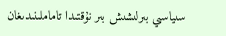سىياسىي بىرلىشىش بىر نۇقتىدا تاماملىنىدىغان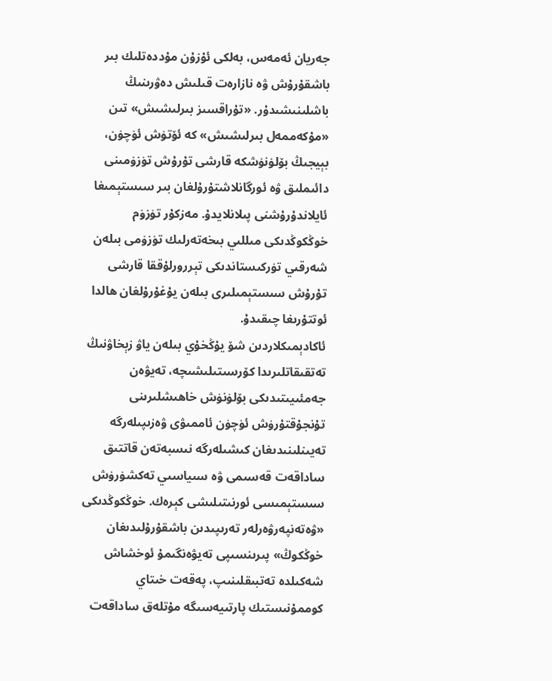جەريان ئەمەس، بەلكى ئۇزۇن مۇددەتلىك بىر باشقۇرۇش ۋە نازارەت قىلىش دەۋرىنىڭ باشلىنىشىدۇر. «تۇراقسىز بىرلىشىش» تىن «مۇكەممەل بىرلىشىش» كە ئۆتۈش ئۈچۈن، بېيجىڭ بۆلۈنۈشكە قارشى تۇرۇش تۈزۈمىنى دائىملىق ۋە ئورگانلاشتۇرۇلغان بىر سىستېمىغا ئايلاندۇرۇشنى پىلانلايدۇ. مەزكۇر تۈزۈم خوڭكوڭدىكى مىللىي بىخەتەرلىك تۈزۈمى بىلەن شەرقىي تۈركىستاندىكى تېررورلۇققا قارشى تۇرۇش سىستېمىلىرى بىلەن يۇغۇرۇلغان ھالدا ئوتتۇرىغا چىقىدۇ.
ئاكادېمىكلاردىن شۆ يۇڭخۇي بىلەن ياۋ زېخاۋنىڭ تەتقىقاتلىرىدا كۆرسىتىلىشىچە، تەيۋەن جەمئىيىتىدىكى بۆلۈنۈش خاھىشلىرىنى تۇنجۇقتۇرۈش ئۈچۈن ئاممىۋى ۋەزىپىلەرگە تەيىنلىنىدىغان كىشىلەرگە نىسبەتەن قاتتىق ساداقەت قەسىمى ۋە سىياسىي تەكشۈرۈش سىستېمىسى ئورنىتىلىشى كېرەك. خوڭكوڭدىكى «ۋەتەنپەرۋەرلەر تەرىپىدىن باشقۇرۇلىدىغان خوڭكوڭ» پىرىنسىپى تەيۋەنگىمۇ ئوخشاش شەكىلدە تەتبىقلىنىپ، پەقەت خىتاي كوممۇنىستىك پارتىيەسىگە مۇتلەق ساداقەت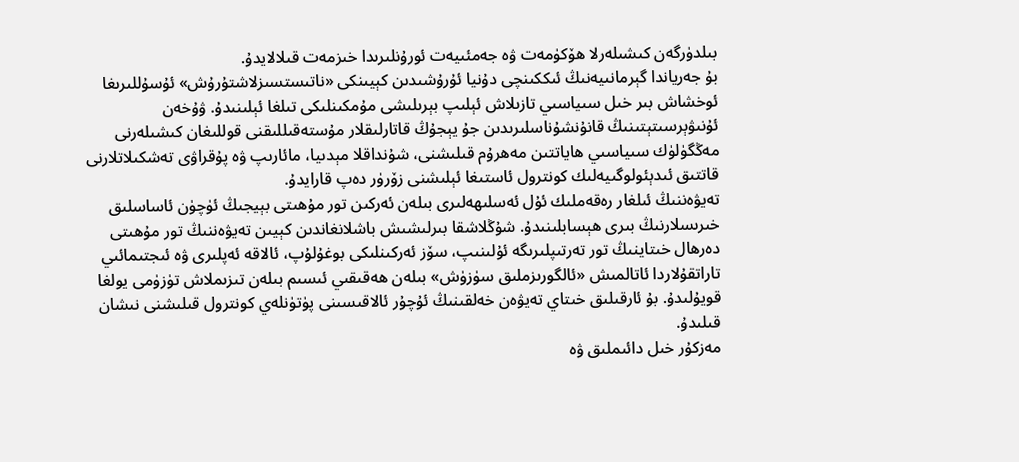بىلدۈرگەن كىشىلەرلا ھۆكۈمەت ۋە جەمئىيەت ئورۇنلىرىدا خىزمەت قىلالايدۇ.
بۇ جەرياندا گېرمانىيەنىڭ ئىككىنچى دۇنيا ئۇرۇشىدىن كېيىنكى «ناتىستسىزلاشتۇرۇش» ئۇسۇللىرىغا ئوخشاش بىر خىل سىياسىي تازىلاش ئېلىپ بېرىلىشى مۇمكىنلىكى تىلغا ئېلىنىدۇ. ۋۇخەن ئۇنىۋېرسىتېتىنىڭ قانۇنشۇناسلىرىدىن جۇ يېجۇڭ قاتارلىقلار مۇستەقىللىقنى قوللىغان كىشىلەرنى مەڭگۈلۈك سىياسىي ھاياتتىن مەھرۇم قىلىشنى، شۇنداقلا مېدىيا، مائارىپ ۋە پۇقراۋى تەشكىلاتلارنى قاتتىق ئىدېئولوگىيەلىك كونترول ئاستىغا ئېلىشنى زۆرۈر دەپ قارايدۇ.
تەيۋەننىڭ ئىلغار رەقەملىك ئۇل ئەسلىھەلىرى بىلەن ئەركىن تور مۇھىتى بېيجىڭ ئۈچۈن ئاساسلىق خىرىسلارنىڭ بىرى ھېسابلىنىدۇ. شۇڭلاشقا بىرلىشىش باشلانغاندىن كېيىن تەيۋەننىڭ تور مۇھىتى دەرھال خىتاينىڭ تور تەرتىپلىرىگە ئۇلىنىپ، سۆز ئەركىنلىكى بوغۇلۇپ، ئالاقە ئەپلىرى ۋە ئىجتىمائىي تاراتقۇلاردا ئاتالمىش «ئالگورىزملىق سۈزۈش» بىلەن ھەقىقىي ئىسىم بىلەن تىزىملاش تۈزۈمى يولغا قويۇلىدۇ. بۇ ئارقىلىق خىتاي تەيۋەن خەلقىنىڭ ئۇچۇر ئالاقىسىنى پۈتۈنلەي كونترول قىلىشنى نىشان قىلىدۇ.
مەزكۇر خىل دائىملىق ۋە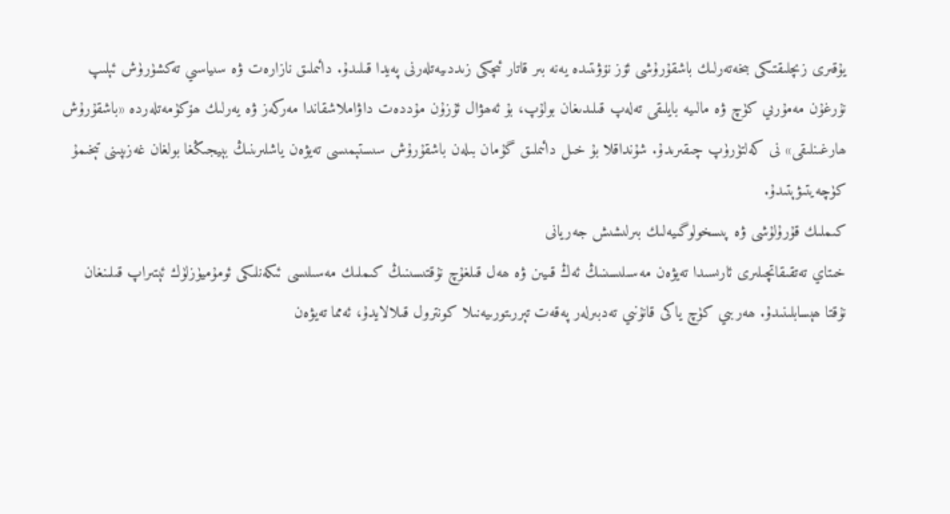يۇقىرى زىچلىقتىكى بىخەتەرلىك باشقۇرۇشى ئۆز نۆۋىتىدە يەنە بىر قاتار ئىچكى زىددىيەتلەرنى پەيدا قىلىدۇ. دائىملىق نازارەت ۋە سىياسىي تەكشۈرۈش ئېلىپ نۇرغۇن مەمۇرىي كۈچ ۋە مالىيە بايلىقى تەلەپ قىلىدىغان بولۇپ، بۇ ئەھۋال ئۇزۇن مۇددەت داۋاملاشقاندا مەركەز ۋە يەرلىك ھۆكۈمەتلەردە «باشقۇرۇش ھارغىنلىقى» نى كەلتۈرۈپ چىقىرىدۇ. شۇنداقلا بۇ خىل دائىملىق گۇمان بىلەن باشقۇرۇش سىستېمىسى تەيۋەن ياشلىرىنىڭ بېيجىڭغا بولغان غەزىپىنى تېخىمۇ كۈچەيتىۋېتىدۇ.
كىملىك قۇرۇلۇشى ۋە پىسخولوگىيەلىك بىرلىشىش جەريانى
خىتاي تەتقىقاتچىلىرى ئارىسىدا تەيۋەن مەسىلىسىنىڭ ئەڭ قىيىن ۋە ھەل قىلغۇچ نۇقتىسىنىڭ كىملىك مەسىلىسى ئىكەنلىكى ئومۇميۈزلۈك ئېتىراپ قىلىنغان نۇقتا ھېسابلىنىدۇ. ھەربىي كۈچ ياكى قانۇنىي تەدبىرلەر پەقەت تېررىتورىيەنىلا كونترول قىلالايدۇ، ئەمما تەيۋەن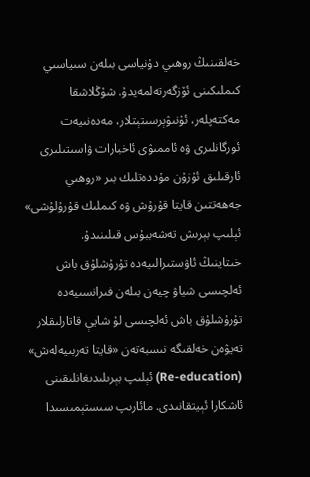خەلقىنىڭ روھىي دۇنياسى بىلەن سىياسىي كىملىكىنى ئۆزگەرتەلمەيدۇ. شۇڭلاشقا مەكتەپلەر، ئۇنىۋېرسىتېتلار، مەدەنىيەت ئورگانلىرى ۋە ئاممىۋى ئاخبارات ۋاسىتىلىرى ئارقىلىق ئۇزۇن مۇددەتلىك بىر «روھىي جەھەتتىن قايتا قۇرۇش ۋە كىملىك قۇرۇلۇشى» ئېلىپ بېرىش تەشەببۇس قىلىنىدۇ.
خىتاينىڭ ئاۋستىرالىيەدە تۇرۇشلۇق باش ئەلچىسى شياۋ چيەن بىلەن فىرانسىيەدە تۇرۇشلۇق باش ئەلچىسى لۇ شايې قاتارلىقلار تەيۋەن خەلقىگە نىسبەتەن «قايتا تەربىيەلەش» (Re-education) ئېلىپ بېرىلىدىغانلىقىنى ئاشكارا ئېيتقانىدى. مائارىپ سىستېمىسىدا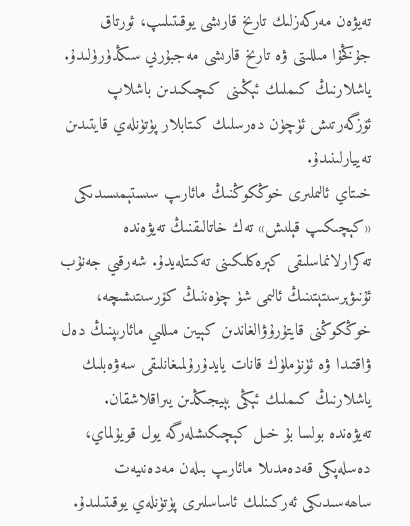تەيۋەن مەركەزلىك تارىخ قارىشى يوقىتىلىپ، ئورتاق جۇڭخۇا مىللىتى ۋە تارىخ قارىشى مەجبۇرىي سىڭدۈرۈلىدۇ. ياشلارنىڭ كىملىك ئېڭىنى كىچىكىدىن باشلاپ ئۆزگەرتىش ئۈچۈن دەرسلىك كىتابلار پۈتۈنلەي قايتىدىن تەييارلىنىدۇ.
خىتاي ئالىملىرى خوڭكوڭنىڭ مائارىپ سىستېمىسىدىكى «كېچىكىپ قېلىش» تەك خاتالىقنىڭ تەيۋەندە تەكرارلانماسلىقى كېرەكلىكىنى تەكىتلەيدۇ. شەرقىي جەنۇب ئۇنىۋېرسىتېتىنىڭ ئالىمى شۈ چۈەننىڭ كۆرسىتىشىچە، خوڭكوڭنى قايتۇرۇۋالغاندىن كېيىن مىللىي مائارىپنىڭ دەل ۋاقتىدا ۋە ئۈنۈملۈك قانات يايدۇرۇلمىغانلىقى سەۋەبلىك ياشلارنىڭ كىملىك ئېڭى بېيجىڭدىن يىراقلاشقان. تەيۋەندە بولسا بۇ خىل كېچىكىشلەرگە يول قويۇلماي، دەسلەپكى قەدەمدىلا مائارىپ بىلەن مەدەنىيەت ساھەسىدىكى ئەركىنلىك ئاساسلىرى پۈتۈنلەي يوقىتىلىدۇ.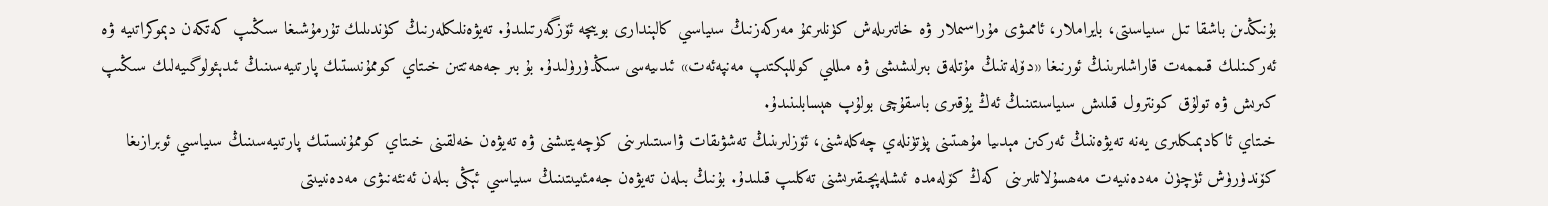بۇنىڭدىن باشقا تىل سىياسىتى، بايراملار، ئاممىۋى مۇراسىملار ۋە خاتىرىلەش كۈنلىرىمۇ مەركەزنىڭ سىياسىي كالېندارى بويىچە ئۆزگەرتىلىدۇ. تەيۋەنلىكلەرنىڭ كۈندىلىك تۇرمۇشىغا سىڭىپ كەتكەن دېموكراتىيە ۋە ئەركىنلىك قىممەت قاراشلىرىنىڭ ئورنىغا «دۆلەتنىڭ مۇتلەق بىرلىشىشى ۋە مىللىي كوللېكتىپ مەنپەئەت» ئىدىيەسى سىڭدۈرۈلىدۇ. بۇ بىر جەھەتتىن خىتاي كوممۇنىستىك پارتىيەسىنىڭ ئىدېئولوگىيەلىك سىڭىپ كىرىش ۋە تولۇق كونترول قىلىش سىياسىتىنىڭ ئەڭ يۇقىرى باسقۇچى بولۇپ ھېسابلىنىدۇ.
خىتاي ئاكادېمىكلىرى يەنە تەيۋەننىڭ ئەركىن مېدىيا مۇھىتىنى پۈتۈنلەي چەكلەشنى، ئۆزلىرىنىڭ تەشۋىقات ۋاسىتىلىرىنى كۈچەيتىشنى ۋە تەيۋەن خەلقىنى خىتاي كوممۇنىستىك پارتىيەسىنىڭ سىياسىي ئوبرازىغا كۆندۈرۈش ئۈچۈن مەدەنىيەت مەھسۇلاتلىرىنى كەڭ كۆلەمدە ئىشلەپچىقىرىشنى تەكلىپ قىلىدۇ. بۇنىڭ بىلەن تەيۋەن جەمئىيىتىنىڭ سىياسىي ئېڭى بىلەن ئەنئەنىۋى مەدەنىيىتى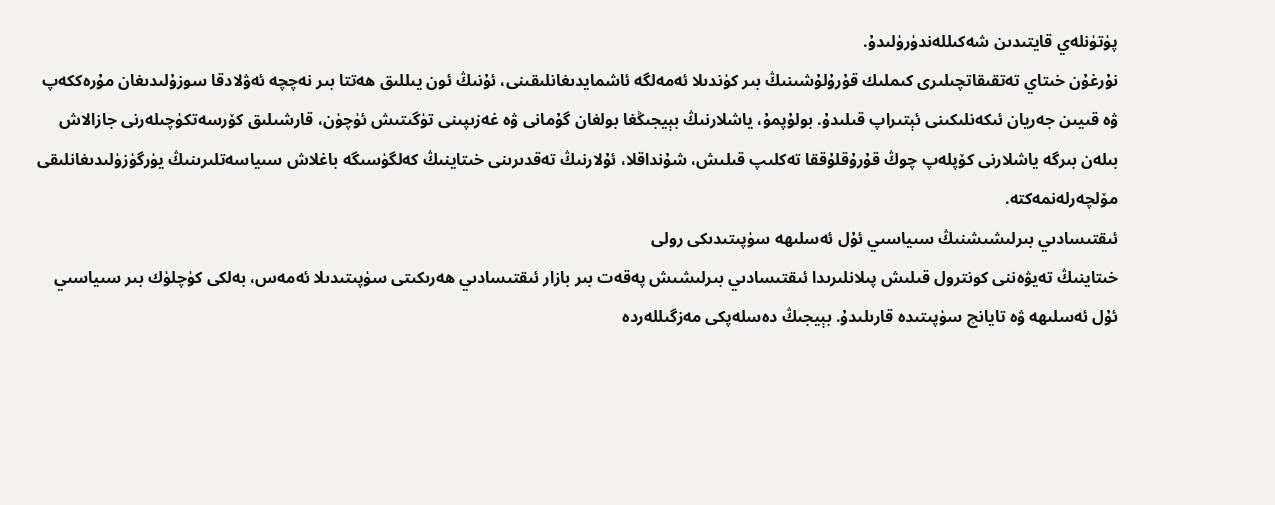پۈتۈنلەي قايتىدىن شەكىللەندۈرۈلىدۇ.
نۇرغۇن خىتاي تەتقىقاتچىلىرى كىملىك قۇرۇلۇشىنىڭ بىر كۈندىلا ئەمەلگە ئاشمايدىغانلىقىنى، ئۇنىڭ ئون يىللىق ھەتتا بىر نەچچە ئەۋلادقا سوزۇلىدىغان مۇرەككەپ ۋە قىيىن جەريان ئىكەنلىكىنى ئېتىراپ قىلىدۇ. بولۇپمۇ، ياشلارنىڭ بېيجىڭغا بولغان گۇمانى ۋە غەزىپىنى تۈگىتىش ئۈچۈن، قارشىلىق كۆرسەتكۈچىلەرنى جازالاش بىلەن بىرگە ياشلارنى كۆپلەپ چوڭ قۇرۇقلۇققا تەكلىپ قىلىش، شۇنداقلا، ئۇلارنىڭ تەقدىرىنى خىتاينىڭ كەلگۈسىگە باغلاش سىياسەتلىرىنىڭ يۈرگۈزۈلىدىغانلىقى مۆلچەرلەنمەكتە.
ئىقتىسادىي بىرلىشىشنىڭ سىياسىي ئۇل ئەسلىھە سۈپىتىدىكى رولى
خىتاينىڭ تەيۋەننى كونترول قىلىش پىلانلىرىدا ئىقتىسادىي بىرلىشىش پەقەت بىر بازار ئىقتىسادىي ھەرىكىتى سۈپىتىدىلا ئەمەس، بەلكى كۈچلۈك بىر سىياسىي ئۇل ئەسلىھە ۋە تايانچ سۈپىتىدە قارىلىدۇ. بېيجىڭ دەسلەپكى مەزگىللەردە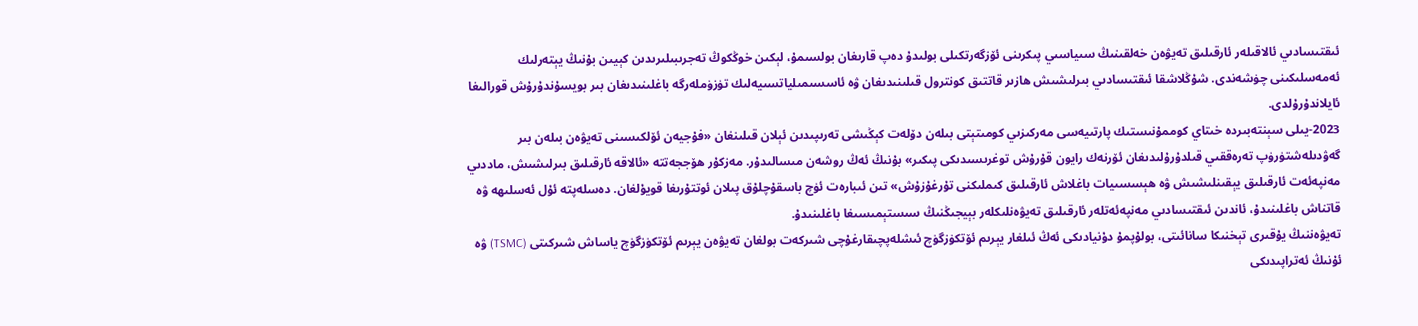ئىقتىسادىي ئالاقىلەر ئارقىلىق تەيۋەن خەلقىنىڭ سىياسىي پىكرىنى ئۆزگەرتكىلى بولىدۇ دەپ قارىغان بولسىمۇ، لېكىن خوڭكوڭ تەجرىبىلىرىدىن كېيىن بۇنىڭ يېتەرلىك ئەمەسلىكىنى چۈشەندى. شۇڭلاشقا ئىقتىسادىي بىرلىشىش ھازىر قاتتىق كونترول قىلىنىدىغان ۋە ئاسسىمىلياتسىيەلىك تۈزۈملەرگە باغلىنىدىغان بىر بويسۇندۇرۇش قورالىغا ئايلاندۇرۇلدى.
2023-يىلى سېنتەبىردە خىتاي كوممۇنىستىك پارتىيەسى مەركىزىي كومىتېتى بىلەن دۆلەت كېڭىشى تەرىپىدىن ئېلان قىلىنغان «فۇجيەن ئۆلكىسىنى تەيۋەن بىلەن بىر گەۋدىلەشتۈرۈپ تەرەققىي قىلدۇرۇلىدىغان ئۆرنەك رايون قۇرۇش توغرىسىدىكى پىكىر» بۇنىڭ ئەڭ روشەن مىسالىدۇر. مەزكۇر ھۆججەتتە «ئالاقە ئارقىلىق بىرلىشىش، ماددىي مەنپەئەت ئارقىلىق يېقىنلىشىش ۋە ھېسسىيات باغلاش ئارقىلىق كىملىكنى تۇرغۇزۇش» تىن ئىبارەت ئۈچ باسقۇچلۇق پىلان ئوتتۇرىغا قويۇلغان. دەسلەپتە ئۇل ئەسلىھە ۋە قاتناش باغلىنىدۇ، ئاندىن ئىقتىسادىي مەنپەئەتلەر ئارقىلىق تەيۋەنلىكلەر بېيجىڭنىڭ سىستېمىسىغا باغلىنىدۇ.
تەيۋەننىڭ يۇقىرى تېخنىكا سانائىتى، بولۇپمۇ دۇنيادىكى ئەڭ ئىلغار يېرىم ئۆتكۈزگۈچ ئىشلەپچىقارغۇچى شىركەت بولغان تەيۋەن يېرىم ئۆتكۈزگۈچ ياساش شىركىتى (TSMC) ۋە ئۇنىڭ ئەتراپىدىكى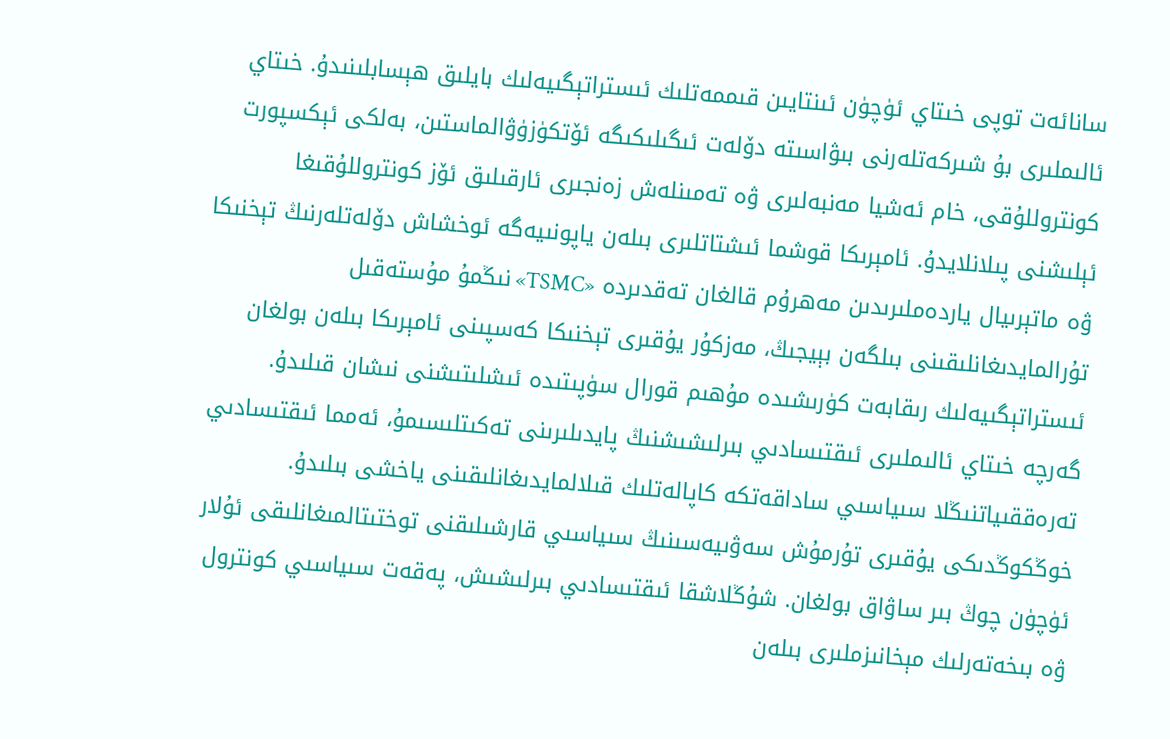سانائەت توپى خىتاي ئۈچۈن ئىنتايىن قىممەتلىك ئىستراتېگىيەلىك بايلىق ھېسابلىنىدۇ. خىتاي ئالىملىرى بۇ شىركەتلەرنى بىۋاسىتە دۆلەت ئىگىلىكىگە ئۆتكۈزۈۋالماستىن، بەلكى ئېكسپورت كونتروللۇقى، خام ئەشيا مەنبەلىرى ۋە تەمىنلەش زەنجىرى ئارقىلىق ئۆز كونتروللۇقىغا ئېلىشنى پىلانلايدۇ. ئامېرىكا قوشما ئىشتاتلىرى بىلەن ياپونىيەگە ئوخشاش دۆلەتلەرنىڭ تېخنىكا ۋە ماتېرىيال ياردەملىرىدىن مەھرۇم قالغان تەقدىردە «TSMC» نىڭمۇ مۇستەقىل تۇرالمايدىغانلىقىنى بىلگەن بېيجىڭ، مەزكۇر يۇقىرى تېخنىكا كەسپىنى ئامېرىكا بىلەن بولغان ئىستراتېگىيەلىك رىقابەت كۈرىشىدە مۇھىم قورال سۈپىتىدە ئىشلىتىشنى نىشان قىلىدۇ.
گەرچە خىتاي ئالىملىرى ئىقتىسادىي بىرلىشىشنىڭ پايدىلىرىنى تەكىتلىسىمۇ، ئەمما ئىقتىسادىي تەرەققىياتنىڭلا سىياسىي ساداقەتكە كاپالەتلىك قىلالمايدىغانلىقىنى ياخشى بىلىدۇ. خوڭكوڭدىكى يۇقىرى تۇرمۇش سەۋىيەسىنىڭ سىياسىي قارشىلىقنى توختىتالمىغانلىقى ئۇلار ئۈچۈن چوڭ بىر ساۋاق بولغان. شۇڭلاشقا ئىقتىسادىي بىرلىشىش، پەقەت سىياسىي كونترول ۋە بىخەتەرلىك مېخانىزملىرى بىلەن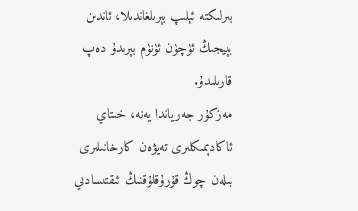بىرلىكتە ئېلىپ بېرىلغاندىلا، ئاندىن بېيجىڭ ئۈچۈن ئۈنۈم بېرىدۇ دەپ قارىلىدۇ.
مەزكۇر جەرياندا يەنە، خىتاي ئاكادېمىكلىرى تەيۋەن كارخانىلىرى بىلەن چوڭ قۇرۇقلۇقنىڭ ئىقتىسادىي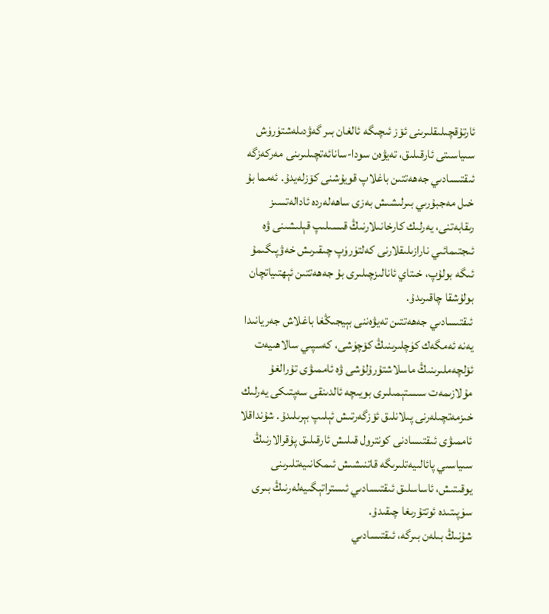ئارتۇقچىلىقلىرىنى ئۆز ئىچىگە ئالغان بىر گەۋدىلەشتۈرۈش سىياسىتى ئارقىلىق، تەيۋەن سودا-سانائەتچىلىرىنى مەركەزگە ئىقتىسادىي جەھەتتىن باغلاپ قويۇشنى كۆزلەيدۇ. ئەمما بۇ خىل مەجبۇرىي بىرلىشىش بەزى ساھەلەردە ئادالەتسىز رىقابەتنى، يەرلىك كارخانىلارنىڭ قىسىلىپ قېلىشىنى ۋە ئىجتىمائىي نارازىلىقلارنى كەلتۈرۈپ چىقىرىش خەۋپىگىمۇ ئىگە بولۇپ، خىتاي ئانالىزچىلىرى بۇ جەھەتتىن ئېھتىياتچان بولۇشقا چاقىرىدۇ.
ئىقتىسادىي جەھەتتىن تەيۋەننى بېيجىڭغا باغلاش جەريانىدا يەنە ئەمگەك كۈچلىرىنىڭ كۆچۈشى، كەسپىي سالاھىيەت ئۆلچەملىرىنىڭ ماسلاشتۇرۇلۇشى ۋە ئاممىۋى تۇرالغۇ مۇلازىمەت سىستېمىلىرى بويىچە ئالدىنقى سەپتىكى يەرلىك خىزمەتچىلەرنى پىلانلىق ئۆزگەرتىش ئېلىپ بېرىلىدۇ. شۇنداقلا ئاممىۋى ئىقتىسادنى كونترول قىلىش ئارقىلىق پۇقرالارنىڭ سىياسىي پائالىيەتلىرىگە قاتنىشىش ئىمكانىيەتلىرىنى يوقىتىش، ئاساسلىق ئىقتىسادىي ئىستراتېگىيەلەرنىڭ بىرى سۈپىتىدە ئوتتۇرىغا چىقىدۇ.
شۇنىڭ بىلەن بىرگە، ئىقتىسادىي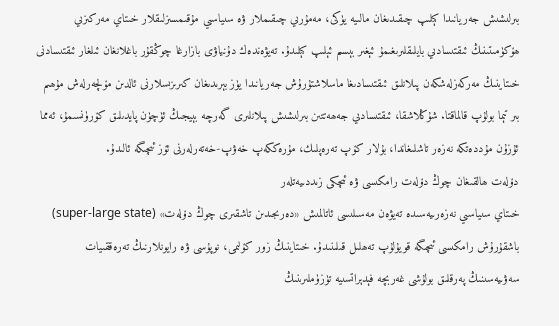بىرلىشىش جەريانىدا كېلىپ چىقىدىغان مالىيە يۈكى، مەمۇرىي چىقىملار ۋە سىياسىي مۇقىمسىزلىقلار خىتاي مەركىزىي ھۆكۈمىتىنىڭ ئىقتىسادىي بايلىقلىرىغىمۇ ئېغىر بېسىم ئېلىپ كېلىدۇ. تەيۋەندەك دۇنياۋى بازارغا چوڭقۇر باغلانغان ئىلغار ئىقتىسادنى خىتاينىڭ مەركەزلەشكەن پىلانلىق ئىقتىسادىغا ماسلاشتۇرۇش جەريانىدا يۈز بېرىدىغان كىرىزىسلارنى ئالدىن مۆلچەرلەش مۇھىم بىر تېما بولۇپ قالماقتا. شۇڭلاشقا، ئىقتىسادىي جەھەتتىن بىرلىشىش پىلانلىرى گەرچە بېيجىڭ ئۈچۈن پايدىلىق كۆرۈنسىمۇ، ئەمما ئۇزۇن مۇددەتكە نەزەر تاشلىغاندا، بۇلار كۆپ تەرەپلىك، مۇرەككەپ خەۋپ-خەتەرلەرنى ئۆز ئىچىگە ئالىدۇ.
دۆلەت ھالقىغان چوڭ دۆلەت رامكىسى ۋە ئىچكى زىددىيەتلەر
خىتاي سىياسىي نەزەرىيەسىدە تەيۋەن مەسىلىسى ئاتالمىش «دەرىجىدىن تاشقىرى چوڭ دۆلەت» (super-large state) باشقۇرۇش رامكىسى ئىچىگە قويۇلۇپ تەھلىل قىلىنىدۇ. خىتاينىڭ زور كۆلىمى، نوپۇسى ۋە رايونلارنىڭ تەرەققىيات سەۋىيەسىنىڭ پەرقلىق بولۇشى غەربچە فېدېراتسىيە تۈزۈملىرىنىڭ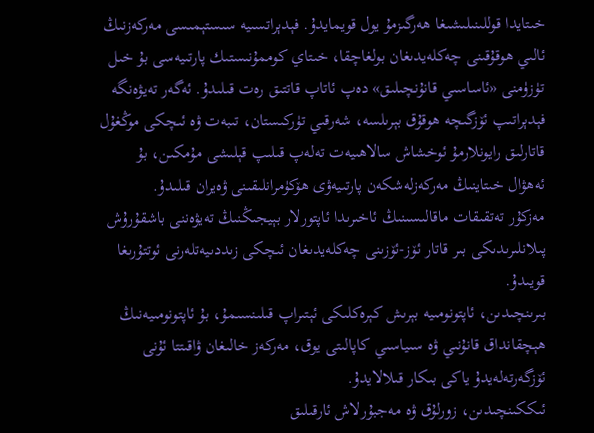خىتايدا قوللىنىلىشىغا ھەرگىزمۇ يول قويمايدۇ. فېدېراتسىيە سىستېمىسى مەركەزنىڭ ئالىي ھوقۇقىنى چەكلەيدىغان بولغاچقا، خىتاي كوممۇنىستىك پارتىيەسى بۇ خىل تۈزۈمنى «ئاساسىي قانۇنچىلىق» دەپ ئاتاپ قاتتىق رەت قىلىدۇ. ئەگەر تەيۋەنگە فېدېراتىپ ئۆزگىچە ھوقۇق بېرىلسە، شەرقىي تۈركىستان، تىبەت ۋە ئىچكى موڭغۇل قاتارلىق رايونلارمۇ ئوخشاش سالاھىيەت تەلەپ قىلىپ قېلىشى مۇمكىن، بۇ ئەھۋال خىتاينىڭ مەركەزلەشكەن پارتىيەۋى ھۆكۈمرانلىقىنى ۋەيران قىلىدۇ.
مەزكۇر تەتقىقات ماقالىسىنىڭ ئاخىرىدا ئاپتورلار بېيجىڭنىڭ تەيۋەننى باشقۇرۇش پىلانلىرىدىكى بىر قاتار ئۆز-ئۆزىنى چەكلەيدىغان ئىچكى زىددىيەتلەرنى ئوتتۇرىغا قويىدۇ.
بىرىنچىدىن، ئاپتونومىيە بېرىش كېرەكلىكى ئېتىراپ قىلىنسىمۇ، بۇ ئاپتونومىيەنىڭ ھېچقانداق قانۇنىي ۋە سىياسىي كاپالىتى يوق، مەركەز خالىغان ۋاقىتتا ئۇنى ئۆزگەرتەلەيدۇ ياكى بىكار قىلالايدۇ.
ئىككىنچىدىن، زورلۇق ۋە مەجبۇرلاش ئارقىلىق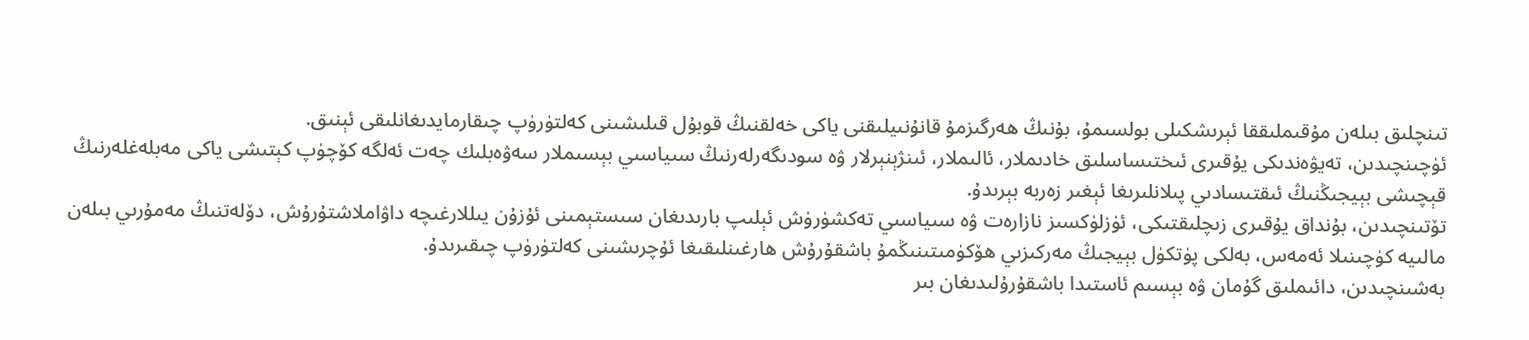تىنچلىق بىلەن مۇقىملىققا ئېرىشكىلى بولسىمۇ، بۇنىڭ ھەرگىزمۇ قانۇنىيلىقنى ياكى خەلقنىڭ قوبۇل قىلىشىنى كەلتۈرۈپ چىقارمايدىغانلىقى ئېنىق.
ئۈچىنچىدىن، تەيۋەندىكى يۇقىرى ئىختىساسلىق خادىملار، ئالىملار، ئىنژېنېرلار ۋە سودىگەرلەرنىڭ سىياسىي بېسىملار سەۋەبلىك چەت ئەلگە كۆچۈپ كېتىشى ياكى مەبلەغلەرنىڭ قېچىشى بېيجىڭنىڭ ئىقتىسادىي پىلانلىرىغا ئېغىر زەربە بېرىدۇ.
تۆتىنچىدىن، بۇنداق يۇقىرى زىچلىقتىكى، ئۈزلۈكسىز نازارەت ۋە سىياسىي تەكشۈرۈش ئېلىپ بارىدىغان سىستېمىنى ئۇزۇن يىللارغىچە داۋاملاشتۇرۇش، دۆلەتنىڭ مەمۇرىي بىلەن مالىيە كۈچىنىلا ئەمەس، بەلكى پۈتكۈل بېيجىڭ مەركىزىي ھۆكۈمىتىنىڭمۇ باشقۇرۇش ھارغىنلىقىغا ئۇچرىشىنى كەلتۈرۈپ چىقىرىدۇ.
بەشىنچىدىن، دائىملىق گۇمان ۋە بېسىم ئاستىدا باشقۇرۇلىدىغان بىر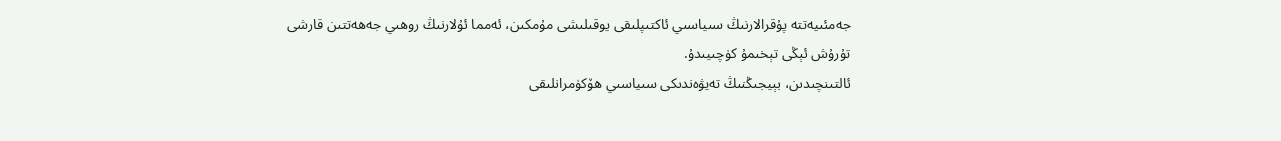جەمئىيەتتە پۇقرالارنىڭ سىياسىي ئاكتىپلىقى يوقىلىشى مۇمكىن، ئەمما ئۇلارنىڭ روھىي جەھەتتىن قارشى تۇرۇش ئېڭى تېخىمۇ كۈچىيىدۇ.
ئالتىنچىدىن، بېيجىڭنىڭ تەيۋەندىكى سىياسىي ھۆكۈمرانلىقى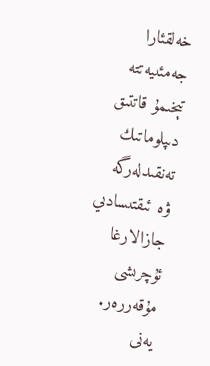خەلقئارا جەمئىيەتتە تېخىمۇ قاتتىق دىپلوماتىك تەنقىدلەرگە ۋە ئىقتىسادىي جازالارغا ئۇچرىشى مۇقەررەر. يەنى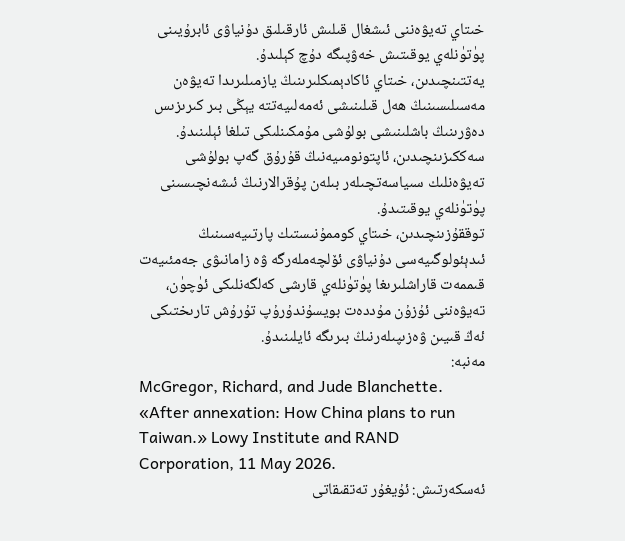خىتاي تەيۋەننى ئىشغال قىلىش ئارقىلىق دۇنياۋى ئابرۇيىنى پۈتۈنلەي يوقىتىش خەۋپىگە دۇچ كېلىدۇ.
يەتتىنچىدىن، خىتاي ئاكادېمىكلىرىنىڭ يازمىلىرىدا تەيۋەن مەسىلىسىنىڭ ھەل قىلىنىشى ئەمەلىيەتتە يېڭى بىر كىرىزىس دەۋرىنىڭ باشلىنىشى بولۇشى مۇمكىنلىكى تىلغا ئېلىنىدۇ.
سەككىزىنچىدىن، ئاپتونومىيەنىڭ قۇرۇق گەپ بولۇشى تەيۋەنلىك سىياسەتچىلەر بىلەن پۇقرالارنىڭ ئىشەنچىسىنى پۈتۈنلەي يوقىتىدۇ.
توققۇزىنچىدىن، خىتاي كوممۇنىستىك پارتىيەسىنىڭ ئىدېئولوگىيەسى دۇنياۋى ئۆلچەملەرگە ۋە زامانىۋى جەمئىيەت قىممەت قاراشلىرىغا پۈتۈنلەي قارشى كەلگەنلىكى ئۈچۈن، تەيۋەننى ئۇزۇن مۇددەت بويسۇندۇرۇپ تۇرۇش تارىختىكى ئەڭ قىيىن ۋەزىپىلەرنىڭ بىرىگە ئايلىنىدۇ.
مەنبە:
McGregor, Richard, and Jude Blanchette. «After annexation: How China plans to run Taiwan.» Lowy Institute and RAND Corporation, 11 May 2026.
ئەسكەرتىش: ئۇيغۇر تەتقىقاتى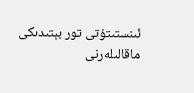ئىنستىتۇتى تور بېتىدىكى ماقالىلەرنى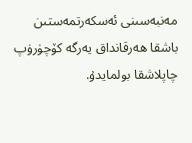مەنبەسىنى ئەسكەرتمەستىن باشقا ھەرقانداق يەرگە كۆچۈرۈپ چاپلاشقا بولمايدۇ.